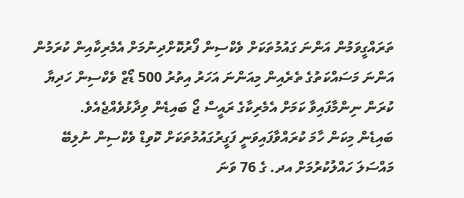ތަރައްގީވަމުން އަންނަ ގައުމުތަކަށް ވެކްސިން ފޯރުކޮށްދިނުމަށް އެމެރިކާއިން ކުރަމުން އަންނަ މަސައްކަތުގެ ތެރެއިން މިއަންނަ އަހަރު އިތުރު 500 ޑޯޒް ވެކްސިން ހަދިޔާ ކުރަން ނިންމާފައިވާ ކަމަށް އެމެރިކާގެ ރައީސް ޖޯ ބައިޑެން ވިދާޅުވެއްޖެއެވެ.
ބައިޑެން މިކަން ހާމަ ކުރައްވާފައިވަނީ ފަގީރުގައުމުތަކަށް ކޮވިޑް ވެކްސިން ނުލިބޭ މައްސަލަ ހައްލުކުރުމަށް އދ. ގެ 76 ވަނަ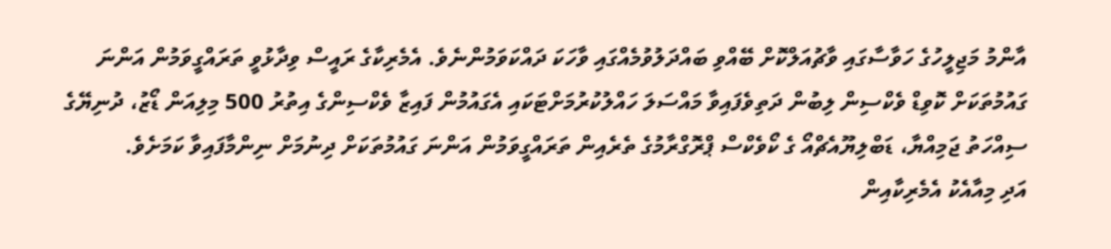އާންމު މަޖިލީހުގެ ހަވާސާގައި ވާޗުއަލްކޮށް ބޭއްވި ބައްދަލުވުމެއްގައި ވާހަކަ ދައްކަވަމުންނެވެ. އެމެރިކާގެ ރައީސް ވިދާޅުވީ ތަރައްގީވަމުން އަންނަ ގައުމުތަކަށް ކޮވިޑް ވެކްސިން ލިބުން ދަތިވެފައިވާ މައްސަލަ ހައްލުކުރުމަށްޓަކައި އެގައުމުން ފައިޒާ ވެކްސިންގެ އިތުރު 500 މިލިއަން ޑޯޒު، ދުނިޔޭގެ ސިއްހަތު ޖަމިއްޔާ، ޑަބްލިޔޫއެޗްއޯ ގެ ކޯވެކްސް ޕްރޮގްރާމުގެ ތެރެއިން ތަރައްގީވަމުން އަންނަ ގައުމުތަކަށް ދިނުމަށް ނިންމާފައިވާ ކަމަށެވެ.
އަދި މިއާއެކު އެމެރިކާއިން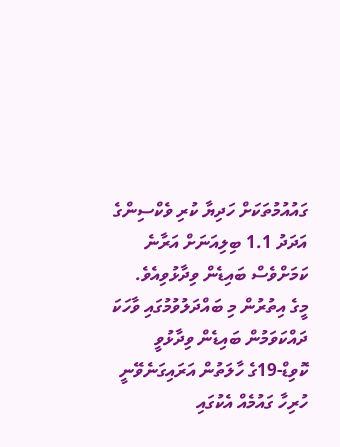ގައުއުމުތަކަށް ހަދިޔާ ކުރި ވެކްސިންގެ އަދަދު 1.1 ބިލިއަނަށް އަރާނެ ކަމަށްވެސް ބައިޑެން ވިދާޅުވިއެވެ.
މީގެ އިތުރުން މި ބައްދަލުވުމުގައި ވާހަކަ ދައްކަވަމުން ބައިޑެން ވިދާޅުވީ ކޮވިޑް-19ގެ ހާލަތުން އަރައިގަނެވޭނީ ހުރިހާ ގައުމެއް އެކުގައި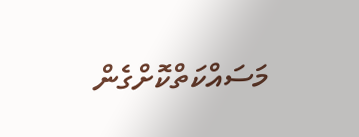މަސައްކަތްކޮށްގެން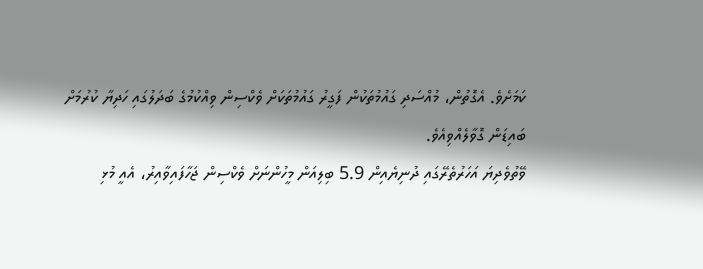ކަމަށެވެ. އެގޮތުން، މުއްސަދި ގައުމުތަކުން ފަގީރު ގައުމުތަކަށް ވެކްސިން ވިއްކުމުގެ ބަދަލުގައި ހަދިޔާ ކުރުމަށް ބައިޑަން ގޮވާލެއްވިއެވެ.
ވޭތުވެދިޔަ އަހަރުތެރޭގައި ދުނިޔެއިން 5.9 ބިލިއަން މީހުންނަށް ވެކްސިން ޖަހާފައިވާއިރު، އެއީ މުޅި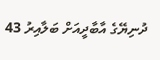ދުނިޔޭގެ އާބާދީއަށް ބަލާއިރު 43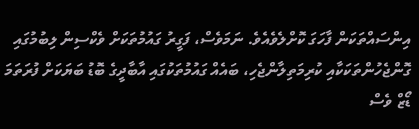އިންސައްތަކަން ފާހަގަ ކޮށްލެވެއެވެ. ނަމަވެސް، ފަގީރު ގައުމުތަކަށް ވެކްސިން ލިބުމުގައި ގޮންޖެހުންތަކަކާއި ކުރިމަތިލާންޖެހި، ބައެއް ގައުމުތަކުގައި އާބާދީގެ ބޮޑު ބަޔަކަށް ފުރަތަމަ ޑޯޒް ވެސް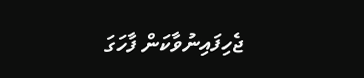ޖެހިފައިނުވާކަން ފާހަގަ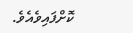ކޮށްފައިވެއެވެ.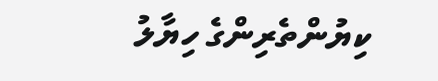ކިޔުންތެރިންގެ ހިޔާލު